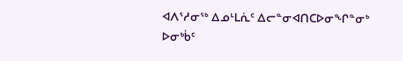ᐊᐱᕐᓱᓂᖅ ᐃᓄᒻᒪᕇᑦ ᐃᓕᓐᓂᐊᑎᑕᐅᓂᖏᓐᓂᒃ
ᐅᓂᒃᑳᑦ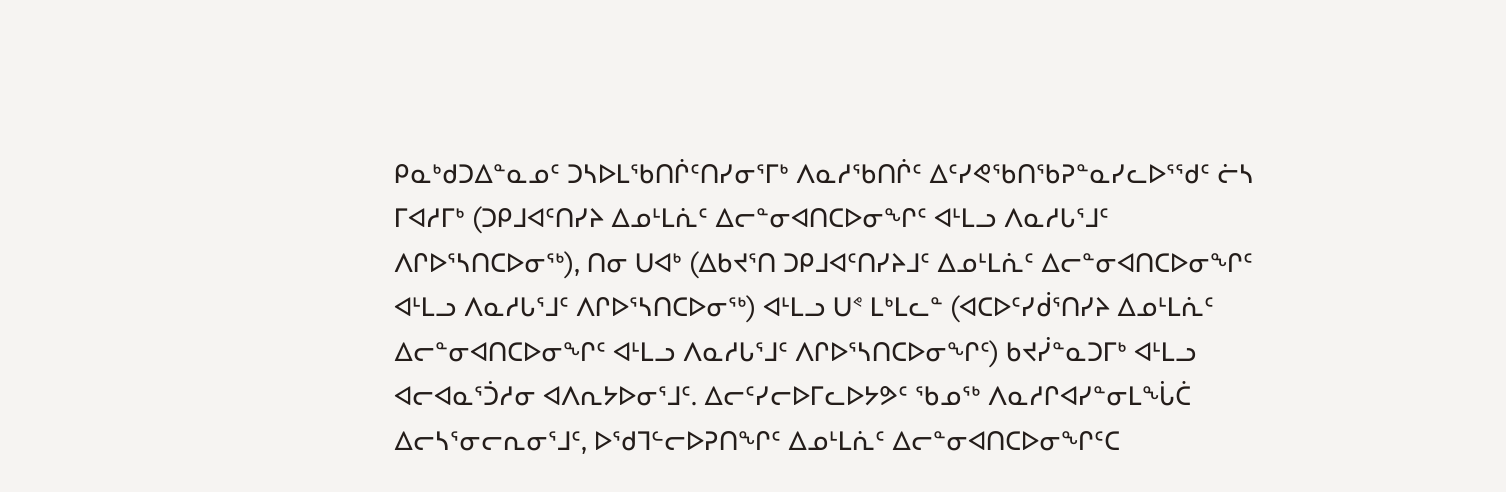ᑭᓇᒃᑯᑐᐃᓐᓇᓄᑦ ᑐᓴᐅᒪᖃᑎᒌᑦᑎᓯᓂᕐᒥᒃ ᐱᓇᓱᖃᑎᒌᑦ ᐃᑦᓯᕙᖃᑎᖃᕈᓐᓇᓯᓚᐅᕐᖁᑦ ᓖᓴ ᒥᐊᓱᒥᒃ (ᑐᑭᒧᐊᑦᑎᓯᔨ ᐃᓄᒻᒪᕇᑦ ᐃᓕᓐᓂᐊᑎᑕᐅᓂᖏᑦ ᐊᒻᒪᓗ ᐱᓇᓱᒐᕐᒧᑦ ᐱᒋᐅᕐᓴᑎᑕᐅᓂᖅ), ᑎᓂ ᑌᐊᒃ (ᐃᑲᔪᕐᑎ ᑐᑭᒧᐊᑦᑎᓯᔨᒧᑦ ᐃᓄᒻᒪᕇᑦ ᐃᓕᓐᓂᐊᑎᑕᐅᓂᖏᑦ ᐊᒻᒪᓗ ᐱᓇᓱᒐᕐᒧᑦ ᐱᒋᐅᕐᓴᑎᑕᐅᓂᖅ) ᐊᒻᒪᓗ ᑌᕝ ᒪᒃᒪᓚᓐ (ᐊᑕᐅᑦᓯᑰᕐᑎᓯᔨ ᐃᓄᒻᒪᕇᑦ ᐃᓕᓐᓂᐊᑎᑕᐅᓂᖏᑦ ᐊᒻᒪᓗ ᐱᓇᓱᒐᕐᒧᑦ ᐱᒋᐅᕐᓴᑎᑕᐅᓂᖏᑦ) ᑲᔪᓰᓐᓇᑐᒥᒃ ᐊᒻᒪᓗ ᐊᓕᐊᓇᕐᑑᓱᓂ ᐊᐱᕆᔭᐅᓂᕐᒧᑦ. ᐃᓕᑦᓯᓕᐅᒥᓚᐅᔭᕗᑦ ᖃᓄᖅ ᐱᓇᓱᒋᐊᓯᓐᓂᒪᖔᑖ ᐃᓕᓴᕐᓂᓕᕆᓂᕐᒧᑦ, ᐅᖁᒣᓪᓕᐅᕈᑎᖏᑦ ᐃᓄᒻᒪᕇᑦ ᐃᓕᓐᓂᐊᑎᑕᐅᓂᖏᑦᑕ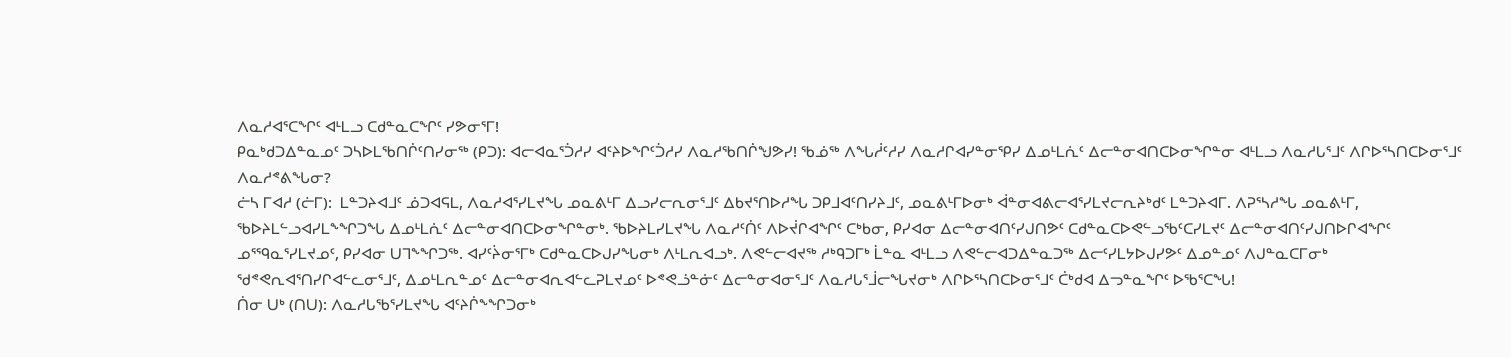ᐱᓇᓱᐊᕐᑕᖏᑦ ᐊᒻᒪᓗ ᑕᑯᓐᓇᑕᖏᑦ ᓯᕗᓂᕐᒥ!
ᑭᓇᒃᑯᑐᐃᓐᓇᓄᑦ ᑐᓴᐅᒪᖃᑎᒌᑦᑎᓯᓂᖅ (ᑭᑐ): ᐊᓕᐊᓇᕐᑑᓱᓯ ᐊᑦᔨᐅᖏᑦᑑᓱᓯ ᐱᓇᓱᖃᑎᒌᖑᕗᓯ! ᖃᓅᖅ ᐱᖓᓲᑦᓱᓯ ᐱᓇᓱᒋᐊᓯᓐᓂᕿᓯ ᐃᓄᒻᒪᕇᑦ ᐃᓕᓐᓂᐊᑎᑕᐅᓂᖏᓐᓂ ᐊᒻᒪᓗ ᐱᓇᓱᒐᕐᒧᑦ ᐱᒋᐅᕐᓴᑎᑕᐅᓂᕐᒧᑦ ᐱᓇᓱᕝᕕᖓᓂ?
ᓖᓴ ᒥᐊᓱ (ᓖᒥ):  ᒪᓐᑐᔨᐊᒧᑦ ᓅᑐᐊᕋᒪ, ᐱᓇᓱᐊᕐᓯᒪᔪᖓ ᓄᓇᕕᒻᒥ ᐃᓗᓯᓕᕆᓂᕐᒧᑦ ᐃᑲᔪᕐᑎᐅᓱᖓ ᑐᑭᒧᐊᑦᑎᓯᔨᒧᑦ, ᓄᓇᕕᒻᒥᐅᓂᒃ ᐋᓐᓂᐊᕕᓕᐊᕐᓯᒪᔪᓕᕆᔨᒃᑯᑦ ᒪᓐᑐᔨᐊᒥ. ᐱᕈᕐᓴᓱᖓ ᓄᓇᕕᒻᒥ, ᖃᐅᔨᒪᓪᓗᐊᓯᒪᖕᖏᑐᖓ ᐃᓄᒻᒪᕇᑦ ᐃᓕᓐᓂᐊᑎᑕᐅᓂᖏᓐᓂᒃ. ᖃᐅᔨᒪᓯᒪᔪᖓ ᐱᓇᓱᑦᑏᑦ ᐱᐅᔫᒋᐊᖏᑦ ᑕᒃᑲᓂ, ᑭᓯᐊᓂ ᐃᓕᓐᓂᐊᑎᑦᓯᒍᑎᕗᑦ ᑕᑯᓐᓇᑕᐅᕙᓪᓗᖃᑦᑕᓯᒪᔪᑦ ᐃᓕᓐᓂᐊᑎᑦᓯᒍᑎᐅᒋᐊᖏᑦ ᓄᕐᙯᓇᕐᓯᒪᔪᓄᑦ, ᑭᓯᐊᓂ ᑌᒣᖕᖏᑐᖅ. ᐊᓯᑦᔩᓂᕐᒥᒃ ᑕᑯᓐᓇᑕᐅᒍᓯᖓᓂᒃ ᐱᒻᒪᕆᐊᓗᒃ. ᐱᕙᓪᓕᐊᔪᖅ ᓱᒃᑫᑐᒥᒃ ᒫᓐᓇ ᐊᒻᒪᓗ ᐱᕙᓪᓕᐊᑐᐃᓐᓇᑐᖅ ᐃᓕᑦᓯᒪᔭᐅᒍᓯᕗᑦ ᐃᓄᓐᓄᑦ ᐱᒍᓐᓇᑕᒥᓂᒃ ᖁᕝᕙᕆᐊᕐᑎᓯᒋᐊᓪᓚᓂᕐᒧᑦ, ᐃᓄᒻᒪᕆᓐᓄᑦ ᐃᓕᓐᓂᐊᕆᐊᓪᓚᕈᒪᔪᓄᑦ ᐅᕝᕙᓘᓐᓃᑦ ᐃᓕᓐᓂᐊᓂᕐᒧᑦ ᐱᓇᓱᒐᕐᒨᓕᖓᔪᓂᒃ ᐱᒋᐅᕐᓴᑎᑕᐅᓂᕐᒧᑦ ᑖᒃᑯᐊ ᐃᓓᓐᓇᖏᑦ ᐅᖃᕐᑕᖓ!
ᑏᓂ ᑌᒃ (ᑎᑌ): ᐱᓇᓱᒐᖃᕐᓯᒪᔪᖓ ᐊᑦᔨᒌᖕᖏᑐᓂᒃ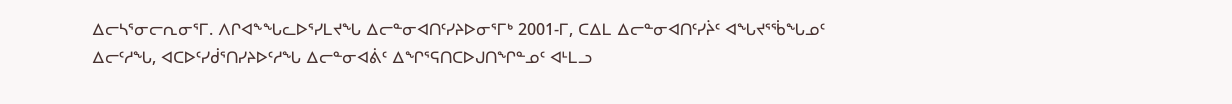ᐃᓕᓴᕐᓂᓕᕆᓂᕐᒥ. ᐱᒋᐊᖕᖓᓚᐅᕐᓯᒪᔪᖓ ᐃᓕᓐᓂᐊᑎᑦᓯᔨᐅᓂᕐᒥᒃ 2001-ᒥ, ᑕᐃᒪ ᐃᓕᓐᓂᐊᑎᑦᓯᔩᑦ ᐊᖓᔪᕐᖄᖓᓄᑦ ᐃᓕᑦᓱᖓ, ᐊᑕᐅᑦᓯᑰᕐᑎᓯᔨᐅᑦᓱᖓ ᐃᓕᓐᓂᐊᕖᑦ ᐃᖏᕐᕋᑎᑕᐅᒍᑎᖏᓐᓄᑦ ᐊᒻᒪᓗ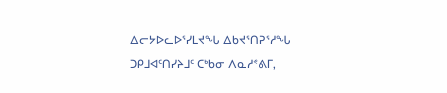ᐃᓕᔭᐅᓚᐅᕐᓯᒪᔪᖓ ᐃᑲᔪᕐᑎᕈᕐᓱᖓ ᑐᑭᒧᐊᑦᑎᓯᔨᒧᑦ ᑕᒃᑲᓂ ᐱᓇᓱᕝᕕᒥ,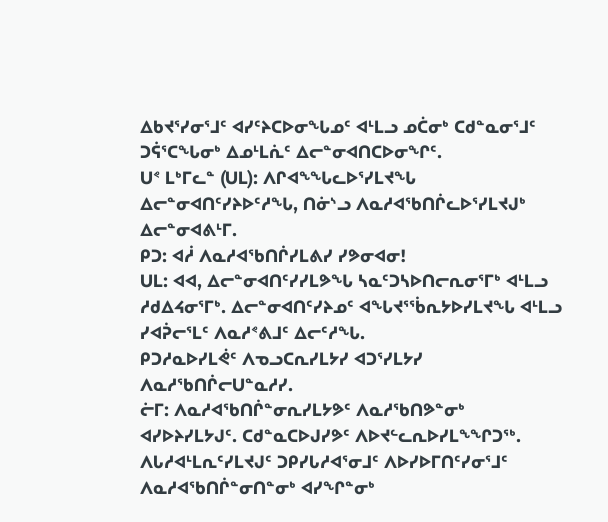ᐃᑲᔪᕐᓯᓂᕐᒧᑦ ᐊᓯᑦᔨᑕᐅᓂᖓᓄᑦ ᐊᒻᒪᓗ ᓄᑖᓂᒃ ᑕᑯᓐᓇᓂᕐᒧᑦ ᑐᕌᕐᑕᖓᓂᒃ ᐃᓄᒻᒪᕇᑦ ᐃᓕᓐᓂᐊᑎᑕᐅᓂᖏᑦ.
ᑌᕝ ᒪᒃᒥᓚᓐ (ᑌᒪ): ᐱᒋᐊᖕᖓᓚᐅᕐᓯᒪᔪᖓ ᐃᓕᓐᓂᐊᑎᑦᓯᔨᐅᑦᓱᖓ, ᑎᓃᔅᓗ ᐱᓇᓱᐊᖃᑎᒌᓚᐅᕐᓯᒪᔪᒍᒃ ᐃᓕᓐᓂᐊᕕᒻᒥ.
ᑭᑐ: ᐊᓲ ᐱᓇᓱᐊᖃᑎᒌᓯᒪᕕᓯ ᓯᕗᓂᐊᓂ!
ᑌᒪ: ᐊᐊ, ᐃᓕᓐᓂᐊᑎᑦᓯᓯᒪᕗᖓ ᓴᓇᑦᑐᓴᐅᑎᓕᕆᓂᕐᒥᒃ ᐊᒻᒪᓗ ᓱᑯᐃᔦᓂᕐᒥᒃ. ᐃᓕᓐᓂᐊᑎᑦᓯᔨᓄᑦ ᐊᖓᔪᕐᖄᕆᔭᐅᓯᒪᔪᖓ ᐊᒻᒪᓗ ᓯᐊᕉᓕᕐᒪᑦ ᐱᓇᓱᕝᕕᒧᑦ ᐃᓕᑦᓱᖓ.
ᑭᑐᓱᓇᐅᓯᒪᕚᑦ ᐱᓀᓗᑕᕆᓯᒪᔭᓯ ᐊᑐᕐᓯᒪᔭᓯ ᐱᓇᓱᖃᑎᒌᓕᑌᓐᓇᓱᓯ.
ᓖᒥ: ᐱᓇᓱᐊᖃᑎᒌᓐᓂᕆᓯᒪᔭᕗᑦ ᐱᓇᓱᖃᑎᕗᓐᓂᒃ ᐊᓯᐅᔨᓯᒪᔭᒍᑦ. ᑕᑯᓐᓇᑕᐅᒍᓯᕗᑦ ᐱᐅᔪᓪᓚᕆᐅᓯᒪᖕᖏᑐᖅ. ᐱᒐᓱᐊᒻᒪᕆᑦᓯᒪᔪᒍᑦ ᑐᑭᓯᒐᓱᐊᕐᓂᒧᑦ ᐱᐅᓯᐅᒥᑎᑦᓯᓂᕐᒧᑦ ᐱᓇᓱᐊᖃᑎᒌᓐᓂᑎᓐᓂᒃ ᐊᓯᖏᓐᓂᒃ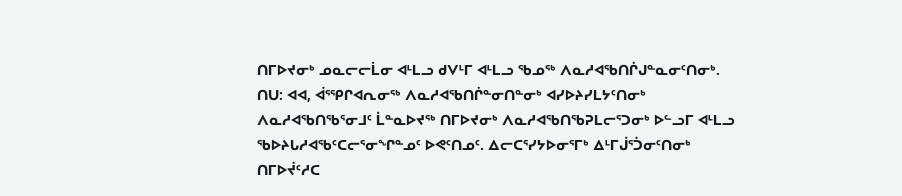ᑎᒥᐅᔪᓂᒃ ᓄᓇᓕᓕᒫᓂ ᐊᒻᒪᓗ ᑯᐯᒻᒥ ᐊᒻᒪᓗ ᖃᓄᖅ ᐱᓇᓱᐊᖃᑎᒌᒍᓐᓇᓂᑦᑎᓂᒃ.
ᑎᑌ: ᐊᐊ, ᐋᕐᕿᒋᐊᕆᓂᖅ ᐱᓇᓱᐊᖃᑎᒌᓐᓂᑎᓐᓂᒃ ᐊᓯᐅᔨᓯᒪᔭᑦᑎᓂᒃ ᐱᓇᓱᐊᖃᑎᖃᕐᓂᒧᑦ ᒫᓐᓇᐅᔪᖅ ᑎᒥᐅᔪᓂᒃ ᐱᓇᓱᐊᖃᑎᖃᕈᒪᓕᕐᑐᓂᒃ ᐅᓪᓗᒥ ᐊᒻᒪᓗ ᖃᐅᔨᒐᓱᐊᖃᑦᑕᓕᕐᓂᖏᓐᓄᑦ ᐅᕙᑦᑎᓄᑦ. ᐃᓕᑕᕐᓯᔭᐅᓂᕐᒥᒃ ᐃᒻᒥᒎᕐᑑᓂᑦᑎᓂᒃ ᑎᒥᐅᔫᑦᓱᑕ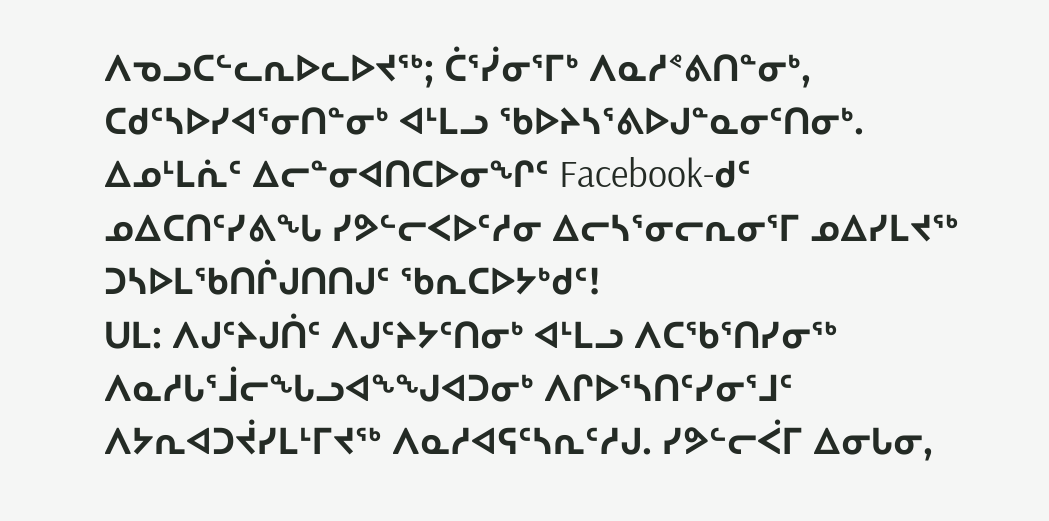ᐱᓀᓗᑕᓪᓚᕆᐅᓚᐅᔪᖅ; ᑖᕐᓰᓂᕐᒥᒃ ᐱᓇᓱᕝᕕᑎᓐᓂᒃ, ᑕᑯᑦᓴᐅᓯᐊᕐᓂᑎᓐᓂᒃ ᐊᒻᒪᓗ ᖃᐅᔨᓴᕐᕕᐅᒍᓐᓇᓂᑦᑎᓂᒃ. ᐃᓄᒻᒪᕇᑦ ᐃᓕᓐᓂᐊᑎᑕᐅᓂᖏᑦ Facebook-ᑯᑦ ᓄᐃᑕᑎᑦᓯᕕᖓ ᓯᕗᓪᓕᐸᐅᑦᓱᓂ ᐃᓕᓴᕐᓂᓕᕆᓂᕐᒥ ᓄᐃᓯᒪᔪᖅ ᑐᓴᐅᒪᖃᑎᒌᒍᑎᑎᒍᑦ ᖃᕆᑕᐅᔭᒃᑯᑦ!
ᑌᒪ: ᐱᒍᑦᔨᒍᑏᑦ ᐱᒍᑦᔨᔭᑦᑎᓂᒃ ᐊᒻᒪᓗ ᐱᑕᖃᕐᑎᓯᓂᖅ ᐱᓇᓱᒐᕐᒨᓕᖓᓗᐊᖕᖑᐊᑐᓂᒃ ᐱᒋᐅᕐᓴᑎᑦᓯᓂᕐᒧᑦ ᐱᔭᕆᐊᑐᔫᓯᒪᒻᒥᔪᖅ ᐱᓇᓱᐊᕋᑦᓴᕆᑦᓱᒍ. ᓯᕗᓪᓕᐹᒥ ᐃᓂᒐᓂ,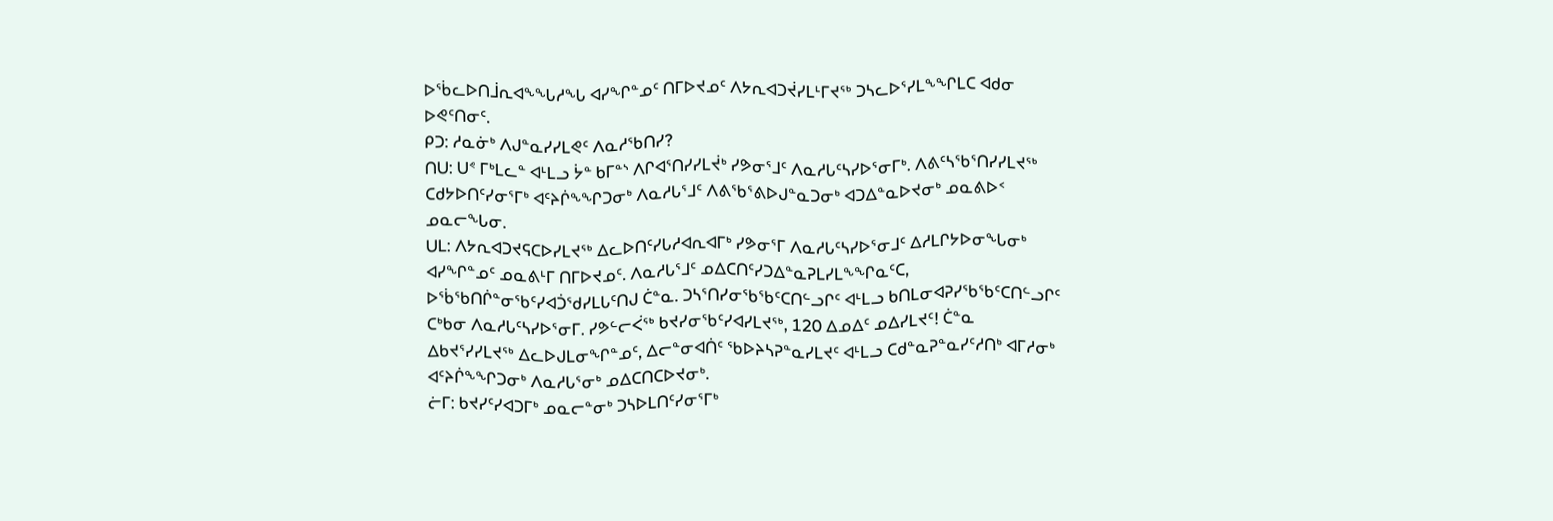ᐅᖄᓚᐅᑎᒨᕆᐊᖕᖓᓱᖓ ᐊᓯᖏᓐᓄᑦ ᑎᒥᐅᔪᓄᑦ ᐱᔭᕆᐊᑐᔫᓯᒪᒻᒥᔪᖅ ᑐᓴᓚᐅᕐᓯᒪᖕᖏᒪᑕ ᐊᑯᓂ ᐅᕙᑦᑎᓂᑦ.
ᑭᑐ: ᓱᓇᓃᒃ ᐱᒍᓐᓇᓯᓯᒪᕙᑦ ᐱᓇᓱᖃᑎᓯ?
ᑎᑌ: ᑌᕝ ᒥᒃᒪᓚᓐ ᐊᒻᒪᓗ ᔮᓐ ᑲᒥᓐᔅ ᐱᒋᐊᕐᑎᓯᓯᒪᔫᒃ ᓯᕗᓂᕐᒧᑦ ᐱᓇᓱᒐᑦᓴᓯᐅᕐᓂᒥᒃ. ᐱᕕᑦᓴᖃᕐᑎᓯᓯᒪᔪᖅ ᑕᑯᔭᐅᑎᑦᓯᓂᕐᒥᒃ ᐊᑦᔨᒌᖕᖏᑐᓂᒃ ᐱᓇᓱᒐᕐᒧᑦ ᐱᕕᖃᕐᕕᐅᒍᓐᓇᑐᓂᒃ ᐊᑐᐃᓐᓇᐅᔪᓂᒃ ᓄᓇᕕᐅᑉ ᓄᓇᓕᖓᓂ.
ᑌᒪ: ᐱᔭᕆᐊᑐᔪᕋᑕᐅᓯᒪᔪᖅ ᐃᓚᐅᑎᑦᓯᒐᓱᐊᕆᐊᒥᒃ ᓯᕗᓂᕐᒥ ᐱᓇᓱᒐᑦᓴᓯᐅᕐᓂᒧᑦ ᐃᓱᒪᒋᔭᐅᓂᖓᓂᒃ ᐊᓯᖏᓐᓄᑦ ᓄᓇᕕᒻᒥ ᑎᒥᐅᔪᓄᑦ. ᐱᓇᓱᒐᕐᒧᑦ ᓄᐃᑕᑎᑦᓯᑐᐃᓐᓇᕈᒪᓯᒪᖕᖏᓇᑦᑕ, ᐅᖄᖃᑎᒌᓐᓂᖃᑦᓯᐊᑑᖁᓯᒪᒐᑦᑎᒍ ᑖᓐᓇ. ᑐᓴᕐᑎᓯᓂᖃᖃᑦᑕᑎᓪᓗᒋᑦ ᐊᒻᒪᓗ ᑲᑎᒪᓂᐊᕈᓯᖃᖃᑦᑕᑎᓪᓗᒋᑦ ᑕᒃᑲᓂ ᐱᓇᓱᒐᑦᓴᓯᐅᕐᓂᒥ. ᓯᕗᓪᓕᐹᖅ ᑲᔪᓯᓂᖃᑦᓯᐊᓯᒪᔪᖅ, 120 ᐃᓄᐃᑦ ᓄᐃᓯᒪᔪᑦ! ᑖᓐᓇ ᐃᑲᔪᕐᓯᓯᒪᔪᖅ ᐃᓚᐅᒍᒪᓂᖏᓐᓄᑦ, ᐃᓕᓐᓂᐊᑏᑦ ᖃᐅᔨᓴᕈᓐᓇᓯᒪᔪᑦ ᐊᒻᒪᓗ ᑕᑯᓐᓇᕈᓐᓇᓯᑦᓱᑎᒃ ᐊᒥᓱᓂᒃ ᐊᑦᔨᒌᖕᖏᑐᓂᒃ ᐱᓇᓱᒐᕐᓂᒃ ᓄᐃᑕᑎᑕᐅᔪᓂᒃ.
ᓖᒥ: ᑲᔪᓯᑦᓯᐊᑐᒥᒃ ᓄᓇᓕᓐᓂᒃ ᑐᓴᐅᒪᑎᑦᓯᓂᕐᒥᒃ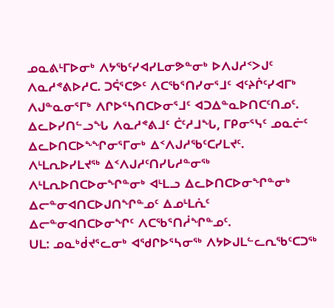ᓄᓇᕕᒻᒥᐅᓂᒃ ᐱᔭᖃᑦᓯᐊᓯᒪᓂᕗᓐᓂᒃ ᐅᐱᒍᓱᑉᐳᒍᑦ ᐱᓇᓱᕝᕕᐅᓱᑕ. ᑐᕌᕐᑕᕗᑦ ᐱᑕᖃᕐᑎᓯᓂᕐᒧᑦ ᐊᑦᔨᒌᑦᓯᐊᒥᒃ ᐱᒍᓐᓇᓂᕐᒥᒃ ᐱᒋᐅᕐᓴᑎᑕᐅᓂᕐᒧᑦ ᐊᑐᐃᓐᓇᐅᑎᑕᑦᑎᓄᑦ. ᐃᓚᐅᓯᑎᓪᓗᖓ ᐱᓇᓱᕝᕕᒧᑦ ᑖᑦᓱᒧᖓ, ᒥᑭᓂᕐᓭᑦ ᓄᓇᓖᑦ ᐃᓚᐅᑎᑕᐅᖕᖏᓂᕐᒥᓂᒃ ᐃᑉᐱᒍᓱᖃᑦᑕᓯᒪᔪᑦ. ᐱᒻᒪᕆᐅᓯᒪᔪᖅ ᐃᑉᐱᒍᓱᑦᑎᓯᒐᓱᓐᓂᖅ ᐱᒻᒪᕆᐅᑎᑕᐅᓂᖏᓐᓂᒃ ᐊᒻᒪᓗ ᐃᓚᐅᑎᑕᐅᓂᖏᓐᓂᒃ ᐃᓕᓐᓂᐊᑎᑕᐅᒍᑎᖏᓐᓄᑦ ᐃᓄᒻᒪᕇᑦ ᐃᓕᓐᓂᐊᑎᑕᐅᓂᖏᑦ ᐱᑕᖃᕐᑎᓲᖏᓐᓄᑦ.
ᑌᒪ: ᓄᓇᒃᑰᔪᕐᓚᓂᒃ ᐊᖁᒋᐅᕐᓴᓂᖅ ᐱᔭᐅᒍᒪᓪᓚᕆᖃᑦᑕᑐᖅ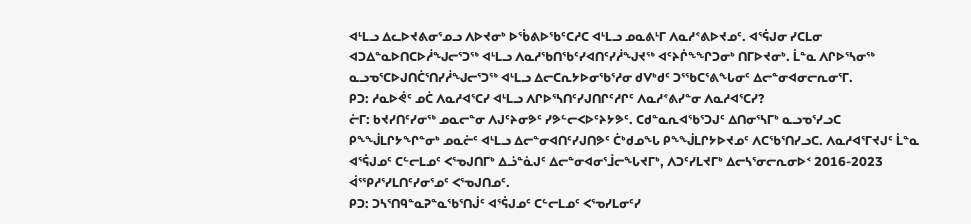ᐊᒻᒪᓗ ᐃᓚᐅᔪᕕᓂᕐᓄᓗ ᐱᐅᔪᓂᒃ ᐅᖄᕕᐅᖃᑦᑕᓱᑕ ᐊᒻᒪᓗ ᓄᓇᕕᒻᒥ ᐱᓇᓱᕝᕕᐅᔪᓄᑦ. ᐊᕐᕌᒍᓂ ᓯᑕᒪᓂ ᐊᑐᐃᓐᓇᐅᑎᑕᐅᓲᖑᓕᕐᑐᖅ ᐊᒻᒪᓗ ᐱᓇᓱᖃᑎᖃᑦᓯᐊᑎᑦᓯᓲᖑᔪᖅ ᐊᑦᔨᒌᖕᖏᑐᓂᒃ ᑎᒥᐅᔪᓂᒃ. ᒫᓐᓇ ᐱᒋᐅᕐᓴᓂᖅ ᓇᓗᓀᕐᑕᐅᒍᑎᑖᕐᑎᓯᓲᖑᓕᕐᑐᖅ ᐊᒻᒪᓗ ᐃᓕᑕᕆᔭᐅᓂᖃᕐᓱᓂ ᑯᐯᒃᑯᑦ ᑐᕐᖃᑕᕐᕕᖓᓂᑦ ᐃᓕᓐᓂᐊᓂᓕᕆᓂᕐᒥ.
ᑭᑐ: ᓱᓇᐅᕚᑦ ᓄᑖ ᐱᓇᓱᐊᕐᑕᓯ ᐊᒻᒪᓗ ᐱᒋᐅᕐᓴᑎᑦᓯᒍᑎᒋᑦᓱᒋᑦ ᐱᓇᓱᕝᕕᓯᓐᓂ ᐱᓇᓱᐊᕐᑕᓯ?
ᓖᒥ: ᑲᔪᓯᑎᑦᓯᓂᖅ ᓄᓇᓕᓐᓂ ᐱᒍᑦᔨᓂᕗᑦ ᓯᕗᓪᓕᐸᐅᑦᔨᔭᕗᑦ. ᑕᑯᓐᓇᕆᐊᖃᕐᑐᒍᑦ ᐃᑎᓂᕐᓴᒥᒃ ᓇᓗᓀᕐᓯᓗᑕ ᑭᖕᖒᒪᒋᔭᖏᓐᓂᒃ ᓄᓇᓖᑦ ᐊᒻᒪᓗ ᐃᓕᓐᓂᐊᑎᑦᓯᒍᑎᕗᑦ ᑖᒃᑯᓄᖓ ᑭᖕᖒᒪᒋᔭᐅᔪᓄᑦ ᐱᑕᖃᕐᑎᓯᓗᑕ. ᐱᓇᓱᐊᕐᒥᔪᒍᑦ ᒫᓐᓇ ᐊᕐᕌᒍᓄᑦ ᑕᓪᓕᒪᓄᑦ ᐸᕐᓀᒍᑎᒥᒃ ᐃᓘᓐᓈᒍᑦ ᐃᓕᓐᓂᐊᓂᕐᒨᓕᖓᔪᒥᒃ, ᐱᑐᑦᓯᒪᔪᒥᒃ ᐃᓕᓴᕐᓂᓕᕆᓂᐅᑉ 2016-2023 ᐋᕐᕿᓱᕐᓯᒪᑎᑦᓯᓂᕐᓄᑦ ᐸᕐᓀᒍᑎᓄᑦ.
ᑭᑐ: ᑐᓴᕐᑎᑫᓐᓇᕈᓐᓇᖃᕐᑎᒎᑦ ᐊᕐᕌᒍᓄᑦ ᑕᓪᓕᒪᓄᑦ ᐸᕐᓀᓯᒪᓂᑦᓯ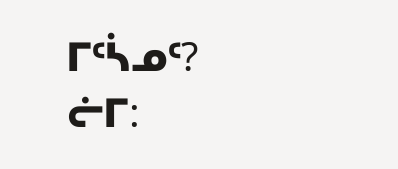ᒥᑦᓵᓄᑦ?
ᓖᒥ: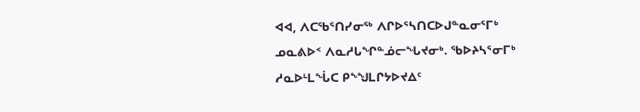ᐊᐊ, ᐱᑕᖃᕐᑎᓯᓂᖅ ᐱᒋᐅᕐᓴᑎᑕᐅᒍᓐᓇᓂᕐᒥᒃ ᓄᓇᕕᐅᑉ ᐱᓇᓱᒐᖏᓐᓅᓕᖓᔪᓂᒃ. ᖃᐅᔨᓴᕐᓂᒥᒃ ᓱᓇᐅᒻᒪᖔᑕ ᑭᖕᖑᒪᒋᔭᐅᔪᐃᑦ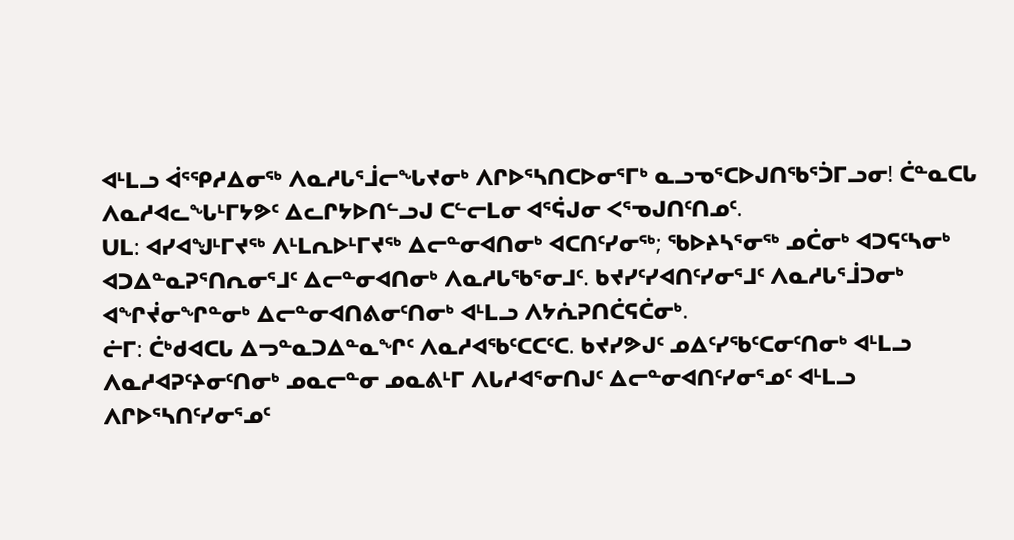ᐊᒻᒪᓗ ᐋᕐᕿᓱᐃᓂᖅ ᐱᓇᓱᒐᕐᒨᓕᖓᔪᓂᒃ ᐱᒋᐅᕐᓴᑎᑕᐅᓂᕐᒥᒃ ᓇᓗᓀᕐᑕᐅᒍᑎᖃᕐᑑᒥᓗᓂ! ᑖᓐᓇᑕᒐ ᐱᓇᓱᐊᓚᖓᒻᒥᔭᕗᑦ ᐃᓚᒋᔭᐅᑎᓪᓗᒍ ᑕᓪᓕᒪᓂ ᐊᕐᕌᒍᓂ ᐸᕐᓀᒍᑎᑦᑎᓄᑦ.
ᑌᒪ: ᐊᓯᐊᖑᒻᒥᔪᖅ ᐱᒻᒪᕆᐅᒻᒥᔪᖅ ᐃᓕᓐᓂᐊᑎᓂᒃ ᐊᑕᑎᑦᓯᓂᖅ; ᖃᐅᔨᓴᕐᓂᖅ ᓄᑖᓂᒃ ᐊᑐᕋᑦᓴᓂᒃ ᐊᑐᐃᓐᓇᕈᕐᑎᕆᓂᕐᒧᑦ ᐃᓕᓐᓂᐊᑎᓂᒃ ᐱᓇᓱᒐᖃᕐᓂᒧᑦ. ᑲᔪᓯᑦᓯᐊᑎᑦᓯᓂᕐᒧᑦ ᐱᓇᓱᒐᕐᒨᑐᓂᒃ ᐊᖏᔫᓂᖏᓐᓂᒃ ᐃᓕᓐᓂᐊᑎᕕᓂᑦᑎᓂᒃ ᐊᒻᒪᓗ ᐱᔭᕇᕈᑎᑖᕋᑖᓂᒃ.
ᓖᒥ: ᑖᒃᑯᐊᑕᒐ ᐃᓓᓐᓇᑐᐃᓐᓇᖏᑦ ᐱᓇᓱᐊᖃᑦᑕᑕᑦᑕ. ᑲᔪᓯᕗᒍᑦ ᓄᐃᑦᓯᖃᑦᑕᓂᑦᑎᓂᒃ ᐊᒻᒪᓗ ᐱᓇᓱᐊᕈᑦᔨᓂᑦᑎᓂᒃ ᓄᓇᓕᓐᓂ ᓄᓇᕕᒻᒥ ᐱᒐᓱᐊᕐᓂᑎᒍᑦ ᐃᓕᓐᓂᐊᑎᑦᓯᓂᕐᓄᑦ ᐊᒻᒪᓗ ᐱᒋᐅᕐᓴᑎᑦᓯᓂᕐᓄᑦ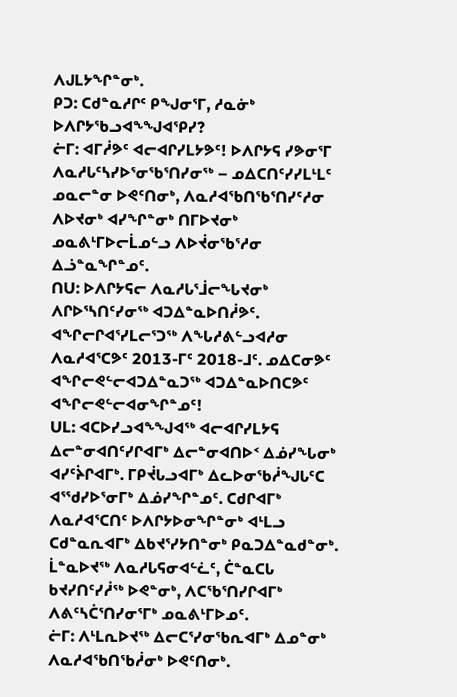ᐱᒍᒪᔭᖏᓐᓂᒃ.
ᑭᑐ: ᑕᑯᓐᓇᓱᒋᑦ ᑭᖑᓂᕐᒥ, ᓱᓇᓃᒃ ᐅᐱᒋᔭᖃᓗᐊᖕᖑᐊᕿᓯ?
ᓖᒥ: ᐊᒥᓲᕗᑦ ᐊᓕᐊᒋᓯᒪᔭᕗᑦ! ᐅᐱᒋᔭᕋ ᓯᕗᓂᕐᒥ ᐱᓇᓱᒐᑦᓴᓯᐅᕐᓂᖃᕐᑎᓯᓂᖅ – ᓄᐃᑕᑎᑦᓯᓯᒪᒻᒪᑦ ᓄᓇᓕᓐᓂ ᐅᕙᑦᑎᓂᒃ, ᐱᓇᓱᐊᖃᑎᖃᕐᑎᓯᑦᓱᓂ ᐱᐅᔪᓂᒃ ᐊᓯᖏᓐᓂᒃ ᑎᒥᐅᔪᓂᒃ ᓄᓇᕕᒻᒥᐅᓕᒫᓄᓪᓗ ᐱᐅᔫᓂᖃᕐᓱᓂ ᐃᓘᓐᓇᖏᓐᓄᑦ.
ᑎᑌ: ᐅᐱᒋᔭᕋᓕ ᐱᓇᓱᒐᕐᒨᓕᖓᔪᓂᒃ ᐱᒋᐅᕐᓴᑎᑦᓯᓂᖅ ᐊᑐᐃᓐᓇᐅᑎᓲᕗᑦ. ᐊᖏᓕᒋᐊᕐᓯᒪᓕᕐᑐᖅ ᐱᖓᓱᕕᓪᓗᐊᓱᓂ ᐱᓇᓱᐊᕐᑕᕗᑦ 2013-ᒥᑦ 2018-ᒧᑦ. ᓄᐃᑕᓂᕗᑦ ᐊᖏᓕᕙᓪᓕᐊᑐᐃᓐᓇᑐᖅ ᐊᑐᐃᓐᓇᐅᑎᑕᕗᑦ ᐊᖏᓕᕙᓪᓕᐊᓂᖏᓐᓄᑦ!
ᑌᒪ: ᐊᑕᐅᓯᓗᐊᖕᖑᐊᖅ ᐊᓕᐊᒋᓯᒪᔭᕋ ᐃᓕᓐᓂᐊᑎᑦᓯᒋᐊᒥᒃ ᐃᓕᓐᓂᐊᑎᐅᑉ ᐃᓅᓯᖓᓂᒃ ᐊᓯᑦᔩᒋᐊᒥᒃ. ᒥᑭᔫᒐᓗᐊᒥᒃ ᐃᓚᐅᓂᖃᓲᖑᒐᑦᑕ ᐊᕐᖁᓯᐅᕐᓂᒥᒃ ᐃᓅᓯᖏᓐᓄᑦ. ᑕᑯᒋᐊᒥᒃ ᐱᓇᓱᐊᕐᑕᑎᑦ ᐅᐱᒋᔭᐅᓂᖏᓐᓂᒃ ᐊᒻᒪᓗ ᑕᑯᓐᓇᕆᐊᒥᒃ ᐃᑲᔪᕐᓯᔭᑎᓐᓂᒃ ᑭᓇᑐᐃᓐᓇᑯᓐᓂᒃ. ᒫᓐᓇᐅᔪᖅ ᐱᓇᓱᒐᕋᓂᐊᓪᓛᑦ, ᑖᓐᓇᑕᒐ ᑲᔪᓯᑎᑦᓯᓲᖅ ᐅᕙᓐᓂᒃ, ᐱᑕᖃᕐᑎᓯᒋᐊᒥᒃ ᐱᕕᑦᓴᑖᕐᑎᓯᓂᕐᒥᒃ ᓄᓇᕕᒻᒥᐅᓄᑦ.
ᓖᒥ: ᐱᒻᒪᕆᐅᔪᖅ ᐃᓕᑕᕐᓯᓂᖃᕆᐊᒥᒃ ᐃᓄᓐᓂᒃ ᐱᓇᓱᐊᖃᑎᖃᓲᓂᒃ ᐅᕙᑦᑎᓂᒃ.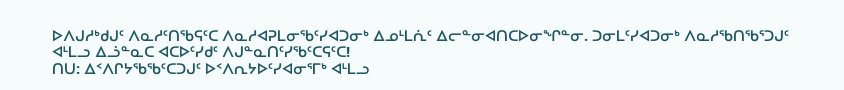ᐅᐱᒍᓱᒃᑯᒍᑦ ᐱᓇᓱᑦᑎᖃᕋᑦᑕ ᐱᓇᓱᐊᕈᒪᓂᖃᑦᓯᐊᑐᓂᒃ ᐃᓄᒻᒪᕇᑦ ᐃᓕᓐᓂᐊᑎᑕᐅᓂᖏᓐᓂ. ᑐᓂᒪᑦᓯᐊᑐᓂᒃ ᐱᓇᓱᖃᑎᖃᕐᑐᒍᑦ ᐊᒻᒪᓗ ᐃᓘᓐᓇᑕ ᐊᑕᐅᑦᓯᑯᑦ ᐱᒍᓐᓇᑎᑦᓯᖃᑦᑕᕋᑦᑕ!
ᑎᑌ: ᐃᑉᐱᒋᔭᖃᖃᑦᑕᑐᒍᑦ ᐅᑉᐱᕆᔭᐅᑦᓯᐊᓂᕐᒥᒃ ᐊᒻᒪᓗ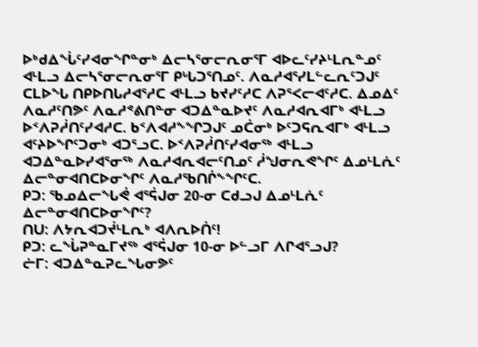ᐅᒃᑯᐃᖔᑦᓯᐊᓂᖏᓐᓂᒃ ᐃᓕᓴᕐᓂᓕᕆᓂᕐᒥ ᐊᐅᓚᑦᓯᔨᒻᒪᕆᓐᓄᑦ ᐊᒻᒪᓗ ᐃᓕᓴᕐᓂᓕᕆᓂᕐᒥ ᑭᒡᒐᑐᕐᑎᓄᑦ. ᐱᓇᓱᐊᕐᓯᒪᓪᓚᕆᑦᑐᒍᑦ ᑕᒪᐅᖓ ᑎᑭᐅᑎᒐᓱᐊᕐᓱᑕ ᐊᒻᒪᓗ ᑲᔪᓯᑦᓱᑕ ᐱᕈᕐᐸᓕᐊᑦᓱᑕ. ᐃᓄᐃᑦ ᐱᓇᓱᑦᑎᕗᑦ ᐱᓇᓱᕝᕕᑎᓐᓂ ᐊᑐᐃᓐᓇᐅᔪᑦ ᐱᓇᓱᐊᕆᐊᒥᒃ ᐊᒻᒪᓗ ᐅᑉᐱᕈᓲᑎᑦᓯᐊᓱᑕ. ᑲᑉᐱᐊᓱᖕᖏᑐᒍᑦ ᓄᑖᓂᒃ ᐅᑦᑐᕋᕆᐊᒥᒃ ᐊᒻᒪᓗ ᐊᑦᔨᐅᖏᑦᑐᓂᒃ ᐊᑐᕐᓗᑕ. ᐅᑉᐱᕈᓲᑎᑦᓯᐊᓂᖅ ᐊᒻᒪᓗ ᐊᑐᐃᓐᓇᐅᓯᐊᕐᓂᖅ ᐱᓇᓱᐊᕆᐊᓕᑦᑎᓄᑦ ᓲᖑᓂᕆᕙᖏᑦ ᐃᓄᒻᒪᕇᑦ ᐃᓕᓐᓂᐊᑎᑕᐅᓂᖏᑦ ᐱᓇᓱᖃᑎᒌᖕᖏᑦᑕ.
ᑭᑐ: ᖃᓄᐃᓕᖓᕚ ᐊᕐᕌᒍᓂ 20-ᓂ ᑕᑯᓗᒍ ᐃᓄᒻᒪᕇᑦ ᐃᓕᓐᓂᐊᑎᑕᐅᓂᖏᑦ?
ᑎᑌ: ᐱᔭᕆᐊᑐᔫᒻᒪᕆᒃ ᐊᐱᕆᐅᑏᑦ!
ᑭᑐ: ᓚᖔᕈᓐᓇᒥᔪᖅ ᐊᕐᕌᒍᓂ 10-ᓂ ᐅᓪᓗᒥ ᐱᒋᐊᕐᓗᒍ?
ᓖᒥ: ᐊᑐᐃᓐᓇᕈᓚᖓᓂᕗᑦ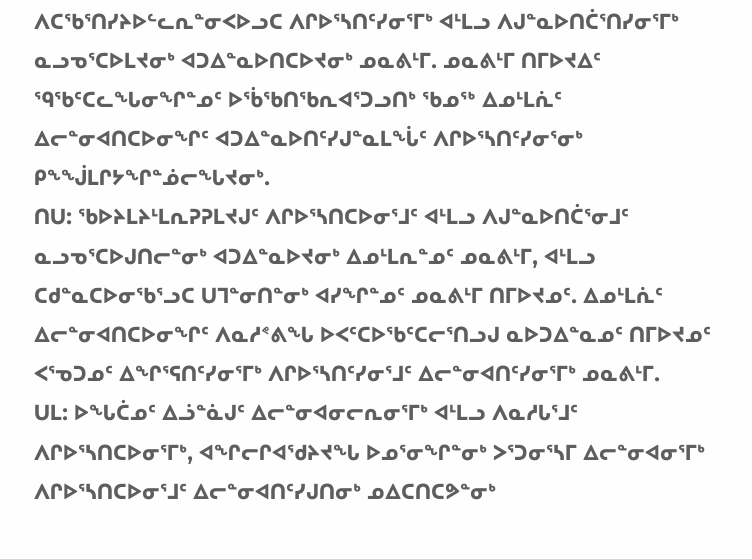ᐱᑕᖃᕐᑎᓯᔨᐅᓪᓚᕆᓐᓂᐸᐅᓗᑕ ᐱᒋᐅᕐᓴᑎᑦᓯᓂᕐᒥᒃ ᐊᒻᒪᓗ ᐱᒍᓐᓇᐅᑎᑖᕐᑎᓯᓂᕐᒥᒃ ᓇᓗᓀᕐᑕᐅᒪᔪᓂᒃ ᐊᑐᐃᓐᓇᐅᑎᑕᐅᔪᓂᒃ ᓄᓇᕕᒻᒥ. ᓄᓇᕕᒻᒥ ᑎᒥᐅᔪᐃᑦ ᙯᖃᑦᑕᓚᖓᓂᖏᓐᓄᑦ ᐅᖄᖃᑎᖃᕆᐊᕐᑐᓗᑎᒃ ᖃᓄᖅ ᐃᓄᒻᒪᕇᑦ ᐃᓕᓐᓂᐊᑎᑕᐅᓂᖏᑦ ᐊᑐᐃᓐᓇᐅᑎᑦᓯᒍᓐᓇᒪᖔᑦ ᐱᒋᐅᕐᓴᑎᑦᓯᓂᕐᓂᒃ ᑭᖕᖒᒪᒋᔭᖏᓐᓅᓕᖓᔪᓂᒃ.
ᑎᑌ: ᖃᐅᔨᒪᔨᒻᒪᕆᕈᕈᒪᔪᒍᑦ ᐱᒋᐅᕐᓴᑎᑕᐅᓂᕐᒧᑦ ᐊᒻᒪᓗ ᐱᒍᓐᓇᐅᑎᑖᕐᓂᒧᑦ ᓇᓗᓀᕐᑕᐅᒍᑎᓕᓐᓂᒃ ᐊᑐᐃᓐᓇᐅᔪᓂᒃ ᐃᓄᒻᒪᕆᓐᓄᑦ ᓄᓇᕕᒻᒥ, ᐊᒻᒪᓗ ᑕᑯᓐᓇᑕᐅᓂᖃᕐᓗᑕ ᑌᒣᓐᓂᑎᓐᓂᒃ ᐊᓯᖏᓐᓄᑦ ᓄᓇᕕᒻᒥ ᑎᒥᐅᔪᓄᑦ. ᐃᓄᒻᒪᕇᑦ ᐃᓕᓐᓂᐊᑎᑕᐅᓂᖏᑦ ᐱᓇᓱᕝᕕᖓ ᐅᐸᑦᑕᐅᖃᑦᑕᓕᕐᑎᓗᒍ ᓇᐅᑐᐃᓐᓇᓄᑦ ᑎᒥᐅᔪᓄᑦ ᐸᕐᓀᑐᓄᑦ ᐃᖏᕐᕋᑎᑦᓯᓂᕐᒥᒃ ᐱᒋᐅᕐᓴᑎᑦᓯᓂᕐᒧᑦ ᐃᓕᓐᓂᐊᑎᑦᓯᓂᕐᒥᒃ ᓄᓇᕕᒻᒥ.
ᑌᒪ: ᐅᖓᑖᓄᑦ ᐃᓘᓐᓈᒍᑦ ᐃᓕᓐᓂᐊᓂᓕᕆᓂᕐᒥᒃ ᐊᒻᒪᓗ ᐱᓇᓱᒐᕐᒧᑦ ᐱᒋᐅᕐᓴᑎᑕᐅᓂᕐᒥᒃ, ᐊᖏᓕᒋᐊᖁᔨᔪᖓ ᐅᓄᕐᓂᖏᓐᓂᒃ ᐳᕐᑐᓂᕐᓴᒥ ᐃᓕᓐᓂᐊᓂᕐᒥᒃ ᐱᒋᐅᕐᓴᑎᑕᐅᓂᕐᒧᑦ ᐃᓕᓐᓂᐊᑎᑦᓯᒍᑎᓂᒃ ᓄᐃᑕᑎᑕᕗᓐᓂᒃ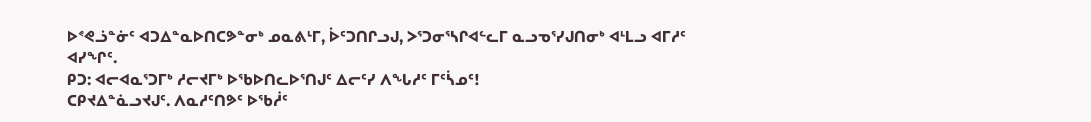ᐅᕝᕙᓘᓐᓃᑦ ᐊᑐᐃᓐᓇᐅᑎᑕᕗᓐᓂᒃ ᓄᓇᕕᒻᒥ, ᐆᑦᑐᑎᒋᓗᒍ, ᐳᕐᑐᓂᕐᓴᒋᐊᓪᓚᒥ ᓇᓗᓀᕐᓯᒍᑎᓂᒃ ᐊᒻᒪᓗ ᐊᒥᓱᑦ ᐊᓯᖏᑦ.
ᑭᑐ: ᐊᓕᐊᓇᕐᑐᒥᒃ ᓱᓕᔪᒥᒃ ᐅᖃᐅᑎᓚᐅᕐᑎᒍᑦ ᐃᓕᑦᓯ ᐱᖓᓱᑦ ᒥᑦᓵᓄᑦ!
ᑕᑭᔪᐃᓐᓈᓗᔪᒍᑦ. ᐱᓇᓱᑦᑎᕗᑦ ᐅᖃᓲᑦ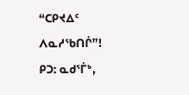“ᑕᑭᔪᐃᑦ ᐱᓇᓱᖃᑎᒌ”!
ᑭᑐ: ᓇᑯᕐᒦᒃ,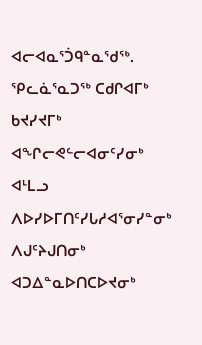ᐊᓕᐊᓇᕐᑑᑫᓐᓇᖁᖅ. ᕿᓚᓈᕐᓇᑐᖅ ᑕᑯᒋᐊᒥᒃ ᑲᔪᓯᔪᒥᒃ ᐊᖏᓕᕙᓪᓕᐊᓂᑦᓯᓂᒃ ᐊᒻᒪᓗ ᐱᐅᓯᐅᒥᑎᑦᓯᒐᓱᐊᕐᓂᓯᓐᓂᒃ ᐱᒍᑦᔨᒍᑎᓂᒃ ᐊᑐᐃᓐᓇᐅᑎᑕᐅᔪᓂᒃ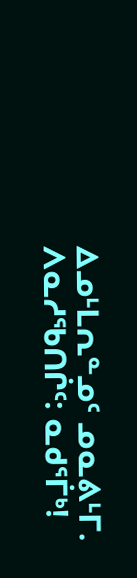ᐃᓄᒻᒪᕆᓐᓄᑦ ᓄᓇᕕᒻᒥ.
ᐱᓇᓱᖃᑎᒌᑦ: ᓇᑯᕐᒦᒃ!